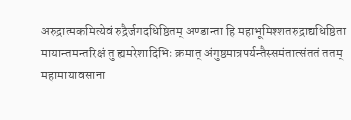अरुद्रात्मकमित्येवं रुद्रैर्जगदधिष्ठितम् अण्डान्ता हि महाभूमिश्शतरुद्राद्यधिष्ठिता
मायान्तमन्तरिक्षं तु ह्यमरेशादिभिः क्रमात् अंगुष्ठमात्रपर्यन्तैस्समंतात्संततं ततम्
महामायावसाना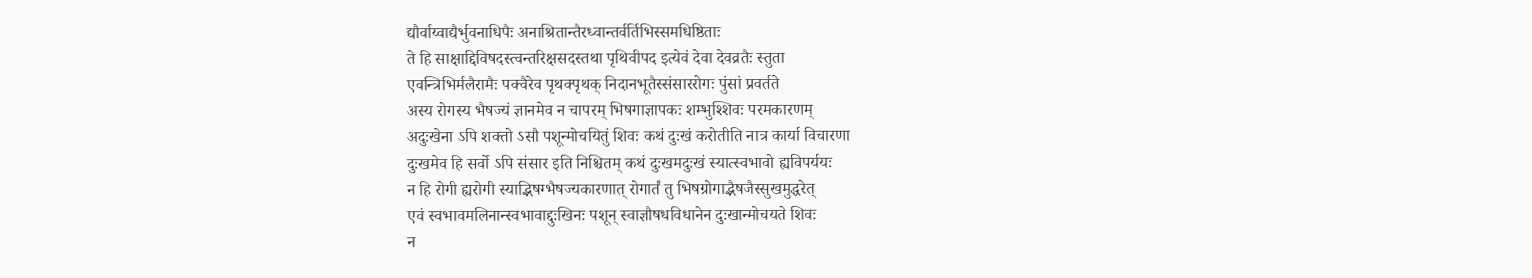द्यौर्वाय्वाद्यैर्भुवनाधिपैः अनाश्रितान्तैरध्वान्तर्वर्तिभिस्समधिष्ठिताः
ते हि साक्षाद्दिविषदस्त्वन्तरिक्षसदस्तथा पृथिवीपद इत्येवं देवा देवव्रतैः स्तुता
एवन्त्रिभिर्मलैरामैः पक्वैरेव पृथक्पृथक् निदानभूतैस्संसाररोगः पुंसां प्रवर्तते
अस्य रोगस्य भैषज्यं ज्ञानमेव न चापरम् भिषगाज्ञापकः शम्भुश्शिवः परमकारणम्
अदुःखेना ऽपि शक्तो ऽसौ पशून्मोचयितुं शिवः कथं दुःखं करोतीति नात्र कार्या विचारणा
दुःखमेव हि सर्वो ऽपि संसार इति निश्चितम् कथं दुःखमदुःखं स्यात्स्वभावो ह्यविपर्ययः
न हि रोगी ह्यरोगी स्याद्भिषग्भैषज्यकारणात् रोगार्तं तु भिषग्रोगाद्भैषजैस्सुखमुद्धरेत्
एवं स्वभावमलिनान्स्वभावाद्दुःखिनः पशून् स्वाज्ञौषधविधानेन दुःखान्मोचयते शिवः
न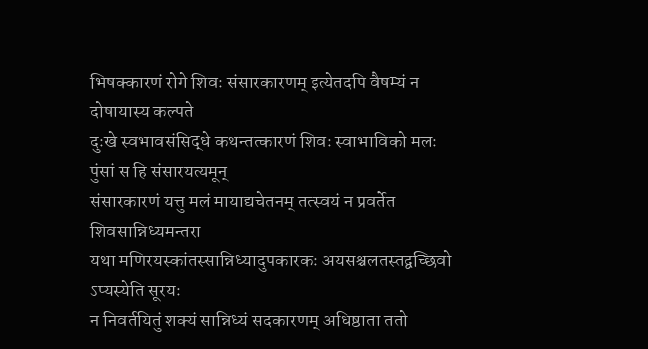भिषक्कारणं रोगे शिवः संसारकारणम् इत्येतदपि वैषम्यं न दोषायास्य कल्पते
दुःखे स्वभावसंसिद्धे कथन्तत्कारणं शिवः स्वाभाविको मलः पुंसां स हि संसारयत्यमून्
संसारकारणं यत्तु मलं मायाद्यचेतनम् तत्स्वयं न प्रवर्तेत शिवसान्निध्यमन्तरा
यथा मणिरयस्कांतस्सान्निध्यादुपकारकः अयसश्चलतस्तद्वच्छिवो ऽप्यस्येति सूरयः
न निवर्तयितुं शक्यं सान्निध्यं सदकारणम् अधिष्ठाता ततो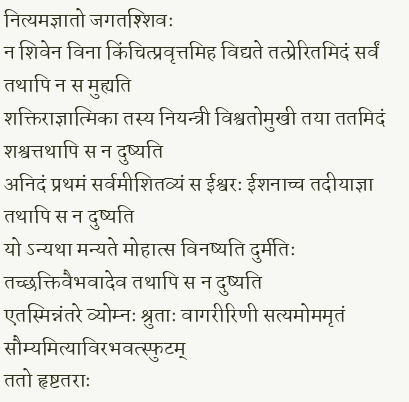नित्यमज्ञातो जगतश्शिवः
न शिवेन विना किंचित्प्रवृत्तमिह विद्यते तत्प्रेरितमिदं सर्वं तथापि न स मुह्यति
शक्तिराज्ञात्मिका तस्य नियन्त्री विश्वतोमुखी तया ततमिदं शश्वत्तथापि स न दुष्यति
अनिदं प्रथमं सर्वमीशितव्यं स ईश्वरः ईशनाच्च तदीयाज्ञा तथापि स न दुष्यति
यो ऽन्यथा मन्यते मोहात्स विनष्यति दुर्मतिः तच्छक्तिवैभवादेव तथापि स न दुष्यति
एतस्मिन्नंतरे व्योम्नः श्रुताः वागरीरिणी सत्यमोममृतं सौम्यमित्याविरभवत्स्फुटम्
ततो हृष्टतराः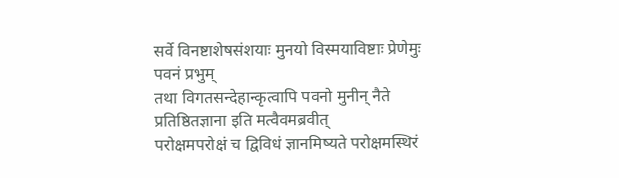सर्वे विनष्टाशेषसंशयाः मुनयो विस्मयाविष्टाः प्रेणेमुः पवनं प्रभुम्
तथा विगतसन्देहान्कृत्वापि पवनो मुनीन् नैते प्रतिष्ठितज्ञाना इति मत्वैवमब्रवीत्
परोक्षमपरोक्षं च द्विविधं ज्ञानमिष्यते परोक्षमस्थिरं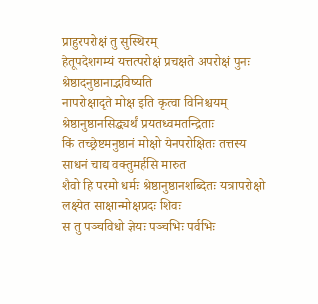प्राहुरपरोक्षं तु सुस्थिरम्
हेतूपदेशगम्यं यत्तत्परोक्षं प्रचक्षते अपरोक्षं पुनः श्रेष्ठादनुष्ठानाद्भविष्यति
नापरोक्षादृते मोक्ष इति कृत्वा विनिश्चयम् श्रेष्ठानुष्ठानसिद्ध्यर्थं प्रयतध्वमतन्द्रिताः
किं तच्छ्रेष्टमनुष्ठानं मोक्षो येनपरोक्षितः तत्तस्य साधनं चाद्य वक्तुमर्हसि मारुत
शैवो हि परमो धर्मः श्रेष्ठानुष्ठानशब्दितः यत्रापरोक्षो लक्ष्येत साक्षान्मोक्षप्रदः शिवः
स तु पञ्चविधो ज्ञेयः पञ्चभिः पर्वभिः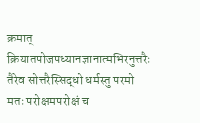क्रमात् क्रियातपोजपध्यानज्ञानात्मभिरनुत्तरैः
तैरेव सोत्तरैस्सिद्धो धर्मस्तु परमो मतः परोक्षमपरोक्षं च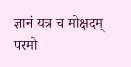ज्ञानं यत्र च मोक्षदम्
परमो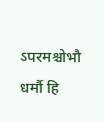ऽपरमश्चोभौ धर्मौ हि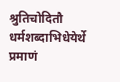श्रुतिचोदितौ धर्मशब्दाभिधेयेर्थे प्रमाणं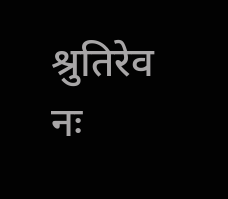श्रुतिरेव नः